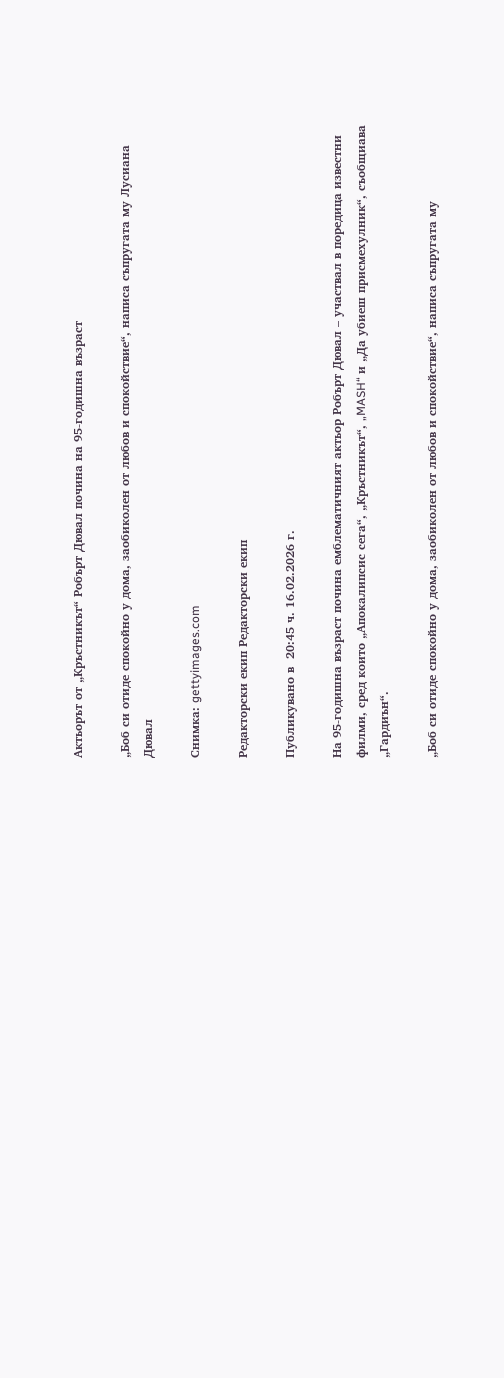Актьорът от „Кръстникът“ Робърт Дювал почина на 95-годишна възраст

„Боб си отиде спокойно у дома, заобиколен от любов и спокойствие“, написа съпругата му Лусиана Дювал

Снимка: gettyimages.com

Редакторски екип Редакторски екип

Публикувано в  20:45 ч. 16.02.2026 г.

На 95-годишна възраст почина емблематичният актьор Робърт Дювал – участвал в поредица известни филми, сред които „Апокалипсис сега“, „Кръстникът“, „MASH“ и „Да убиеш присмехулник“, съобщиава „Гардиън“.

„Боб си отиде спокойно у дома, заобиколен от любов и спокойствие“, написа съпругата му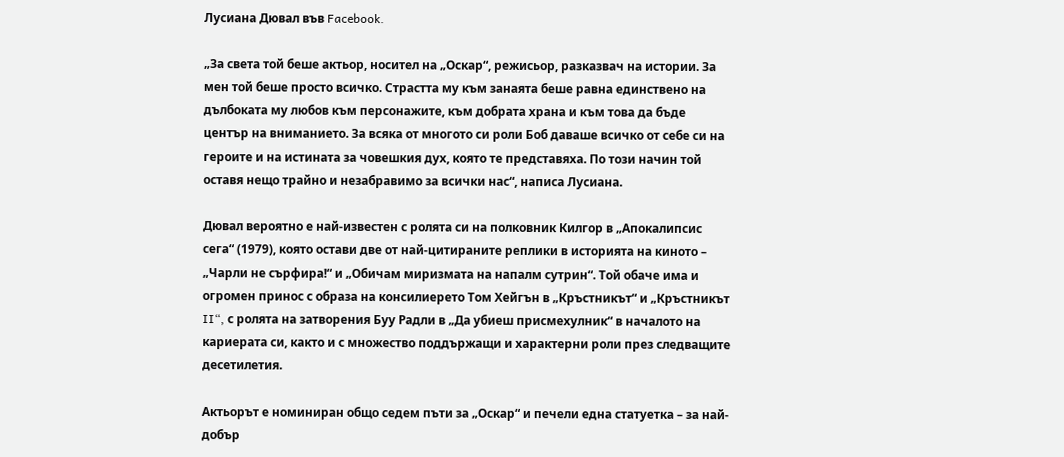Лусиана Дювал във Facebook.

„За света той беше актьор, носител на „Оскар“, режисьор, разказвач на истории. За мен той беше просто всичко. Страстта му към занаята беше равна единствено на дълбоката му любов към персонажите, към добрата храна и към това да бъде център на вниманието. За всяка от многото си роли Боб даваше всичко от себе си на героите и на истината за човешкия дух, която те представяха. По този начин той оставя нещо трайно и незабравимо за всички нас“, написа Лусиана.

Дювал вероятно е най-известен с ролята си на полковник Килгор в „Апокалипсис сега“ (1979), която остави две от най-цитираните реплики в историята на киното – „Чарли не сърфира!“ и „Обичам миризмата на напалм сутрин“. Той обаче има и огромен принос с образа на консилиерето Том Хейгън в „Кръстникът“ и „Кръстникът II“, с ролята на затворения Буу Радли в „Да убиеш присмехулник“ в началото на кариерата си, както и с множество поддържащи и характерни роли през следващите десетилетия.

Актьорът е номиниран общо седем пъти за „Оскар“ и печели една статуетка – за най-добър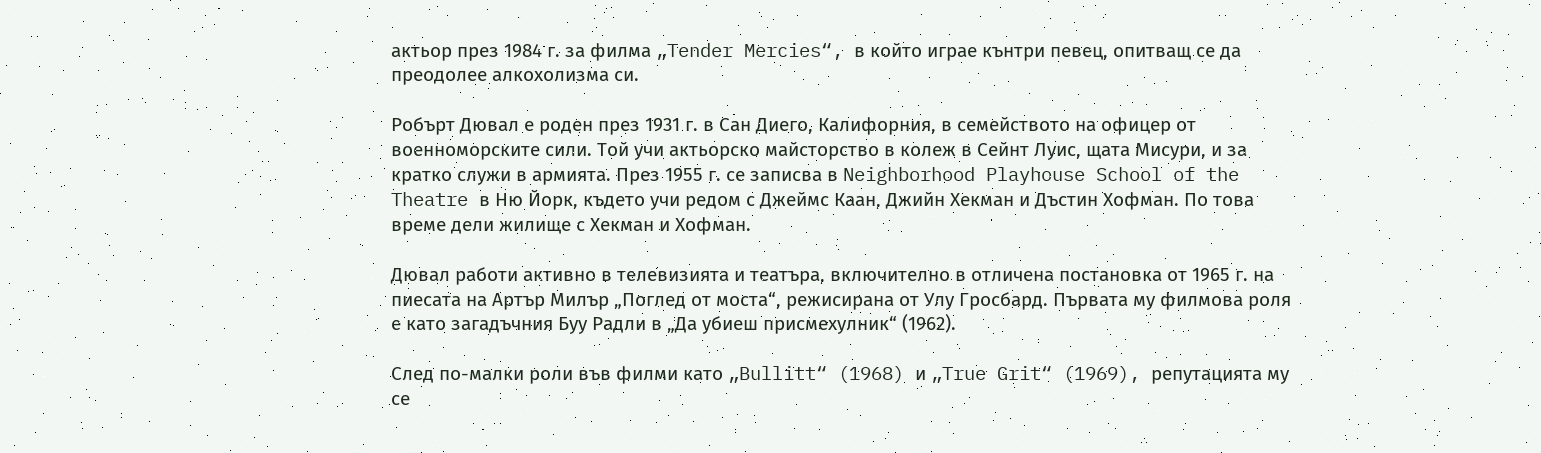актьор през 1984 г. за филма „Tender Mercies“, в който играе кънтри певец, опитващ се да преодолее алкохолизма си.

Робърт Дювал е роден през 1931 г. в Сан Диего, Калифорния, в семейството на офицер от военноморските сили. Той учи актьорско майсторство в колеж в Сейнт Луис, щата Мисури, и за кратко служи в армията. През 1955 г. се записва в Neighborhood Playhouse School of the Theatre в Ню Йорк, където учи редом с Джеймс Каан, Джийн Хекман и Дъстин Хофман. По това време дели жилище с Хекман и Хофман.

Дювал работи активно в телевизията и театъра, включително в отличена постановка от 1965 г. на пиесата на Артър Милър „Поглед от моста“, режисирана от Улу Гросбард. Първата му филмова роля е като загадъчния Буу Радли в „Да убиеш присмехулник“ (1962).

След по-малки роли във филми като „Bullitt“ (1968) и „True Grit“ (1969), репутацията му се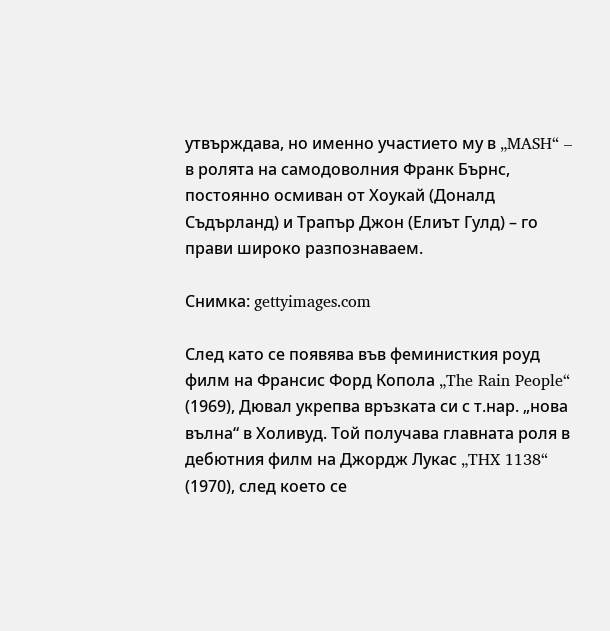утвърждава, но именно участието му в „MASH“ – в ролята на самодоволния Франк Бърнс, постоянно осмиван от Хоукай (Доналд Съдърланд) и Трапър Джон (Елиът Гулд) – го прави широко разпознаваем.

Снимка: gettyimages.com

След като се появява във феминисткия роуд филм на Франсис Форд Копола „The Rain People“ (1969), Дювал укрепва връзката си с т.нар. „нова вълна“ в Холивуд. Той получава главната роля в дебютния филм на Джордж Лукас „THX 1138“ (1970), след което се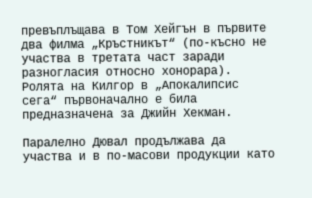превъплъщава в Том Хейгън в първите два филма „Кръстникът“ (по-късно не участва в третата част заради разногласия относно хонорара). Ролята на Килгор в „Апокалипсис сега“ първоначално е била предназначена за Джийн Хекман.

Паралелно Дювал продължава да участва и в по-масови продукции като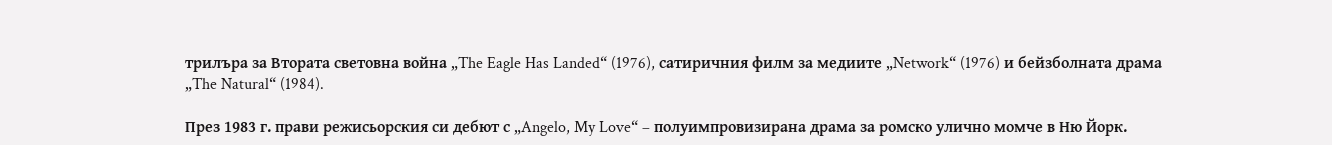трилъра за Втората световна война „The Eagle Has Landed“ (1976), сатиричния филм за медиите „Network“ (1976) и бейзболната драма „The Natural“ (1984).

През 1983 г. прави режисьорския си дебют с „Angelo, My Love“ – полуимпровизирана драма за ромско улично момче в Ню Йорк.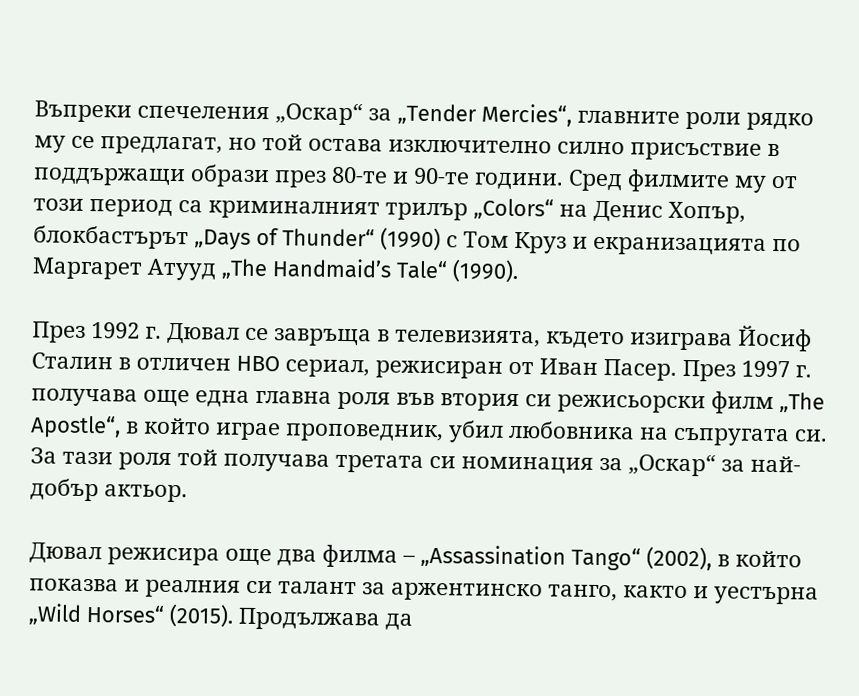Въпреки спечеления „Оскар“ за „Tender Mercies“, главните роли рядко му се предлагат, но той остава изключително силно присъствие в поддържащи образи през 80-те и 90-те години. Сред филмите му от този период са криминалният трилър „Colors“ на Денис Хопър, блокбастърът „Days of Thunder“ (1990) с Том Круз и екранизацията по Маргарет Атууд „The Handmaid’s Tale“ (1990).

През 1992 г. Дювал се завръща в телевизията, където изиграва Йосиф Сталин в отличен HBO сериал, режисиран от Иван Пасер. През 1997 г. получава още една главна роля във втория си режисьорски филм „The Apostle“, в който играе проповедник, убил любовника на съпругата си. За тази роля той получава третата си номинация за „Оскар“ за най-добър актьор.

Дювал режисира още два филма – „Assassination Tango“ (2002), в който показва и реалния си талант за аржентинско танго, както и уестърна „Wild Horses“ (2015). Продължава да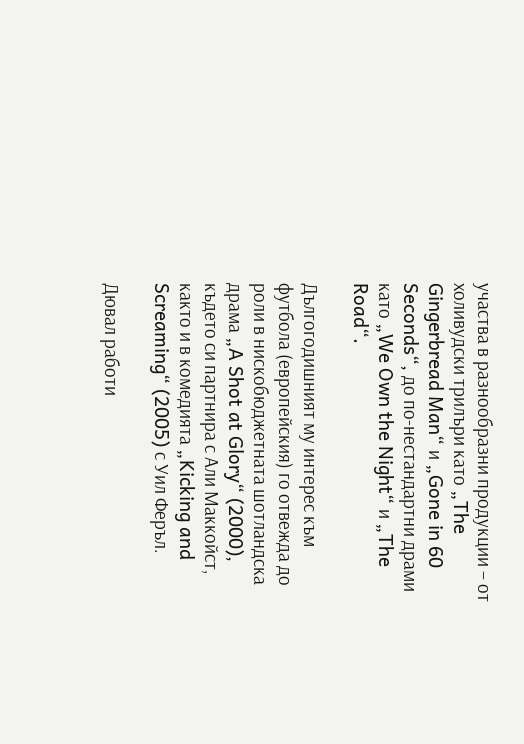участва в разнообразни продукции – от холивудски трилъри като „The Gingerbread Man“ и „Gone in 60 Seconds“, до по-нестандартни драми като „We Own the Night“ и „The Road“.

Дългогодишният му интерес към футбола (европейския) го отвежда до роли в нискобюджетната шотландска драма „A Shot at Glory“ (2000), където си партнира с Али Маккойст, както и в комедията „Kicking and Screaming“ (2005) с Уил Феръл.

Дювал работи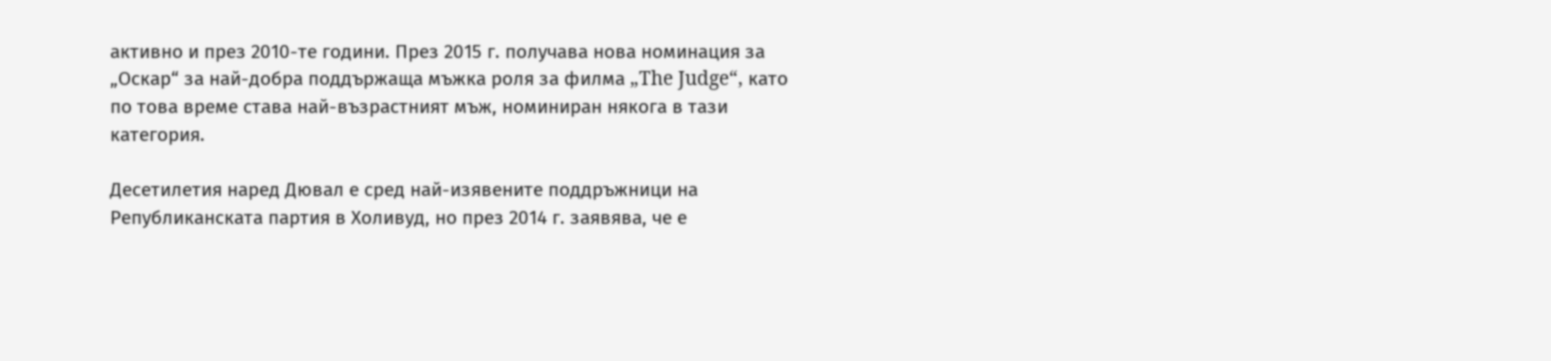активно и през 2010-те години. През 2015 г. получава нова номинация за „Оскар“ за най-добра поддържаща мъжка роля за филма „The Judge“, като по това време става най-възрастният мъж, номиниран някога в тази категория.

Десетилетия наред Дювал е сред най-изявените поддръжници на Републиканската партия в Холивуд, но през 2014 г. заявява, че е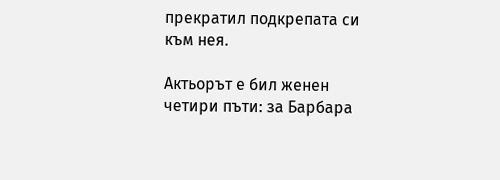прекратил подкрепата си към нея.

Актьорът е бил женен четири пъти: за Барбара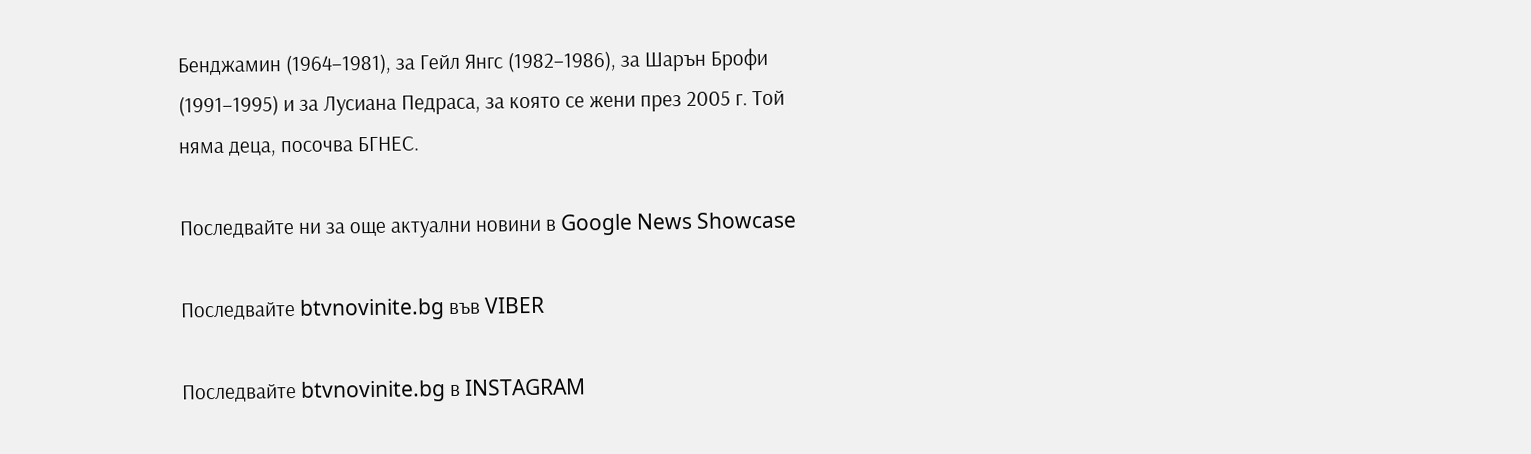Бенджамин (1964–1981), за Гейл Янгс (1982–1986), за Шарън Брофи (1991–1995) и за Лусиана Педраса, за която се жени през 2005 г. Той няма деца, посочва БГНЕС.

Последвайте ни за още актуални новини в Google News Showcase

Последвайте btvnovinite.bg във VIBER

Последвайте btvnovinite.bg в INSTAGRAM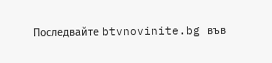Последвайте btvnovinite.bg във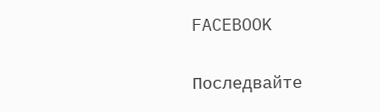FACEBOOK

Последвайте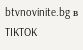btvnovinite.bg в TIKTOK